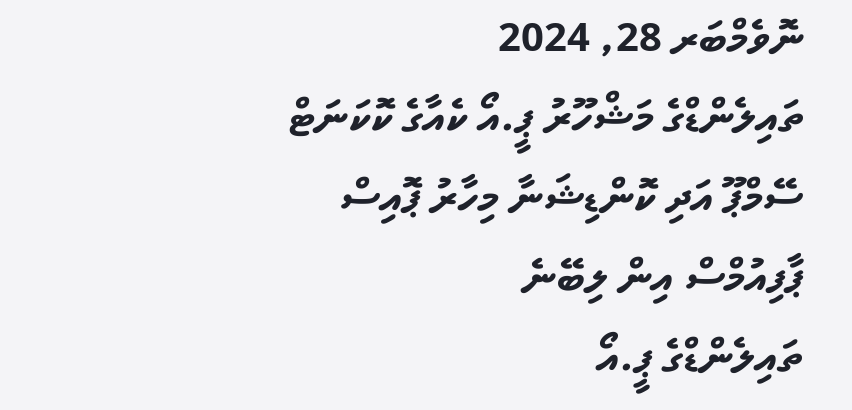ނޮވެމްބަރ 28, 2024
ތައިލެންޑްގެ މަޝްހޫރު ޕީ.އޯ ކެއާގެ ކޮކަނަޓް ސޭމްޕޫ އަދި ކޮންޑިޝަނާ މިހާރު ޕޮއިސް ޕާފިއުމްސް އިން ލިބޭނެ
ތައިލެންޑްގެ ޕީ.އޯ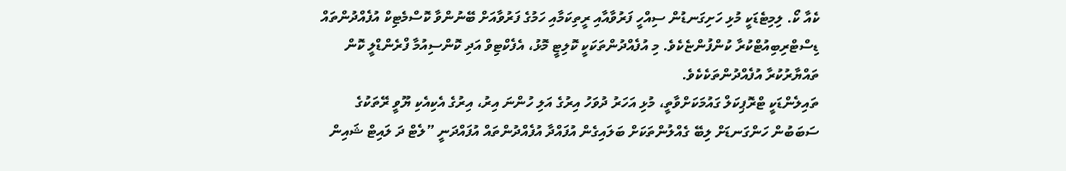ކެއާ ކޯ. ލިމިޓެޑަކީ މުޅި ހަށިގަނޑުން ސިއްހީ ފަރުވާއާއި ރީތިކަމާއި ހަމުގެ ފަރުވާއަށް ބޭނުންވާ ކޮސްމެޓިކް އުފެއްދުންތައް ޑިސްޓްރިބިއުޓްކުރާ ކުންފުންޏެކެވެ. މި އުފެއްދުންތަކަކީ ކޮލިޓީ މޮޅު، އެފެކްޓިވް އަދި ކޮންސިއުމާ ފްރެންޑްލީ ކޮން ތައްޔާރުކުރާ އުފެއްދުންތަކެކެވެ.
ތައިލެންޑަކީ ޓްރޮޕިކަލް ގައުމަކަށްވާތީ، މުޅި އަހަރު ދުވަހު އިރުގެ އަލި ހުންނަ އިރު، އިރުގެ އެކިއެކި ޔޫވީ ރޭތަކުގެ ސަބަބުން ހަންގަނޑަށް ލިބޭ ގެއްލުންތަކަށް ބަލައިގެން އުފައްދާ އުފެއްދުންތައް އުފައްދަނީ ”ލެޓް ދަ ލައިޓް ޝައިން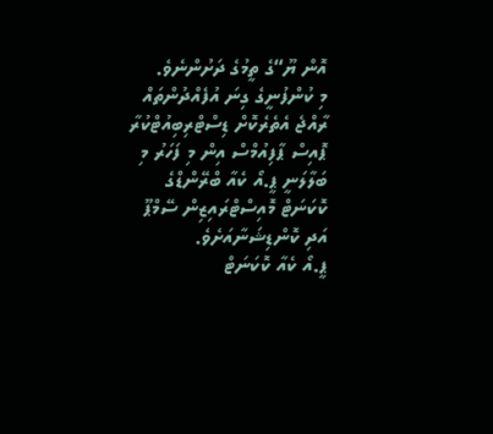އޮން ޔޫ“ގެ ތީމުގެ ދަށުންނެވެ.
މި ކުންފުނީގެ ގިނަ އުފެއްދުންތައް ރާއްޖެ އެތެރެކޮށް ޑިސްޓްރިބިއުޓްކުރާ ޕޮއިސް ޕާފިއުމްސް އިން މި ފަހަރު މި ބަލާލަނީ ޕީ.އޯ ކެއާ ބްރޭންޑްގެ ކޮކަނަޓް މޮއިސްޓްރައިޒިން ސޭމްޕޫ އަދި ކޮންޑިޝަނާއަށެވެ.
ޕީ.އޯ ކެއާ ކޮކަނަޓް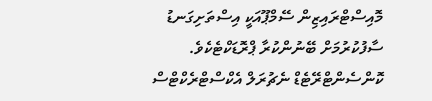މޮއިސްޓްރައިޒިން ސޭމްޕޫއަކީ އިސްތަށިގަނޑު ސާފުކުރުމަށް ބޭނުންކުރާ ޕްރޮޑަކްޓެކެވެ. ކޮންސެންޓްރޭޓެޑް ނެޗުރަލް އެކްސްޓްރެކްޓްސް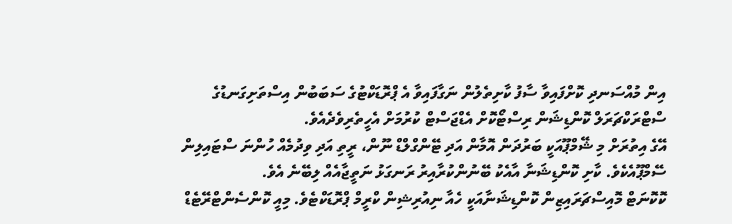އިން މުއްސަނދި ކޮށްފައިވާ ސާފު ކާށިތެލުން ނަގާފައިވާ އެ ޕްރޮޑަކްޓުގެ ސަބަބުން އިސްތަށިގަނޑުގެ ސްޓްރަކްޗަރަލް ކޮންޑިޝަން ރިސްޓޯކޮށް އެޑްޖަސްޓް ކުރުމަށް އެހީތެރިވެދެއެވެ.
އޭގެ އިތުރަށް މި ޝޭމްޕޫއަކީ ބަރުދަން އޮމާން އަދި ޓޭންގްލްޑް ނޫން، ރީތި އަދި ވިދުމެއް ހުންނަ ސްޓައިލިން ސޭމްޕޫއެކެވެ. ކާށި ކޮންޑިޝަނާ އާއެކު ބޭނުންކުރާއިރު ރަނގަޅު ނަތީޖާއެއް ލިބޭނެ އެވެ.
ކޮކޮނަޓް މޮއިސްޗަރައިޒިން ކޮންޑިޝަނާއަކީ ހެއާ ނިއުރިޝިން ކްރީމް ޕްރޮޑަކްޓެވެ. މިއީ ކޮންސެންޓްރޭޓެޑް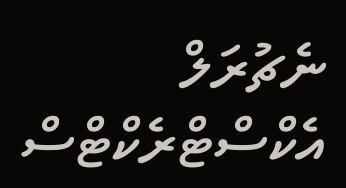ނެޗުރަލް އެކްސްޓްރެކްޓްސް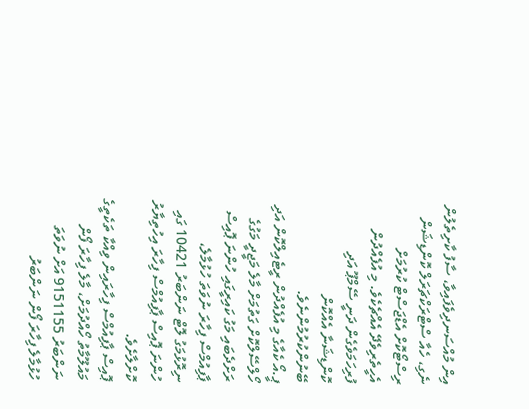އިން މުއްސަނދިވެފައިވާ، ސާފު ކާށިތެލުން ނެގި، ހެއާ ސްޓްރަކްޗަރަލް ކޮންޑިޝަން ރިސްޓޯކޮށް އެޑްޖަސްޓް ކުރުމަށް އެހީތެރިވެދޭ އެއްޗެކެވެ. މި އުފެއްދުން ފުރިހަމަވެގެން ދަނީ ސޭމްޕޫ އަދި ކޮންޑިޝަނާ އެއްކޮން ބޭނުންކުރުމުންނެވެ.
ޕީ.އޯ ކެއާގެ މި އުފެއްދުން ރީޓެއިލްކޮން އަދި ހޯލްސޭލްކޮށް ގަތުމަށް މާލެ މަޖީދީ މަގުގެ ރަށްދެބައި މަގު ކައިރީގައި ހުންނަ ޕޮއިސް ޕާފިއުމްސް ފިހާރަ ނުވަތަ ހުޅުމާލެ، ނިރޮޅުމަގު ލޮޓް ނަންބަރު 10421 ގައި ހުންނަ ޕޮއިސް ޕާފިއުމްސް ފިހާރަ އިހުތިޔާރު ކޮށްލާށެވެ.
ޕޮއިސް ޕާފިއުމްސް ފިހާރައިން ވިއްކާ ތަކެތީގެ މައުލޫމާތު ހޯއްދުމަށް، މާލެ ފިހާރަ ފޯން ނަންބަރު 9151155 އަށް ނުވަތަ ހުޅުމާލެ ފިހާރަ ފޯން ނަންބަރު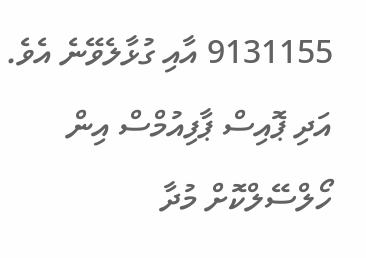9131155 އާއި ގުޅާލެވޭނެ އެވެ. އަދި ޕޮއިސް ޕާފިއުމްސް އިން ހޯލްސޭލްކޮށް މުދާ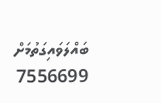ބައްލަވައިގަތުމަށް 7556699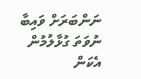ނަންބަރަށް ވައިބާ ނުވަތަ ގުޅާލުމުން އެކަން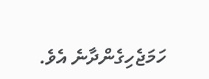ހަމަޖެހިގެންދާނެ އެވެ.